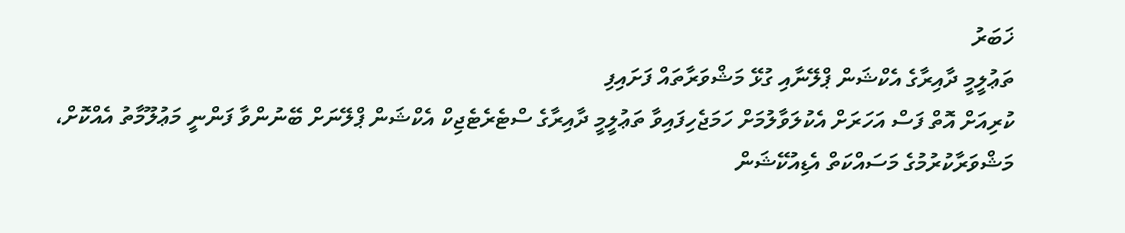ޚަބަރު
ތަޢުލީމީ ދާއިރާގެ އެކްޝަން ޕްލޭނާއި ގުޅޭ މަޝްވަރާތައް ފަށައިފި
ކުރިއަށް އޮތް ފަސް އަހަރަށް އެކުލަވާލުމަށް ހަމަޖެހިފައިވާ ތަޢުލީމީ ދާއިރާގެ ސްޓެރެޓެޖިކް އެކްޝަން ޕްލޭނަށް ބޭނުންވާ ފަންނީ މަޢުލޫމާތު އެއްކޮށް، މަޝްވަރާކުރުމުގެ މަސައްކަތް އެޑިއުކޭޝަން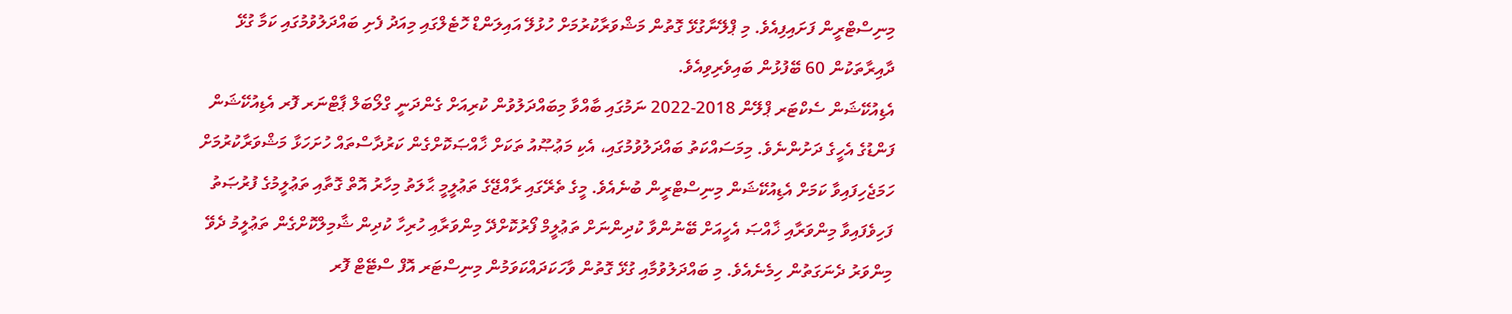މިނިސްޓްރީން ފަށައިފިއެވެ. މި ޕްލޭނާގުޅޭ ގޮތުން މަޝްވަރާކުރުމަށް ހުޅުލޭ އައިލަންޑް ހޮޓެލްގައި މިއަދު ފެށި ބައްދަލުވުމުގައި ކަމާ ގުޅޭ ދާއިރާތަކުން 60 ބޭފުޅުން ބައިވެރިވިއެވެ.
އެޑިއުކޭޝަން ސެކްޓަރ ޕްލޭން 2018-2022 ނަމުގައި ބާއްވާ މިބައްދަލުވުން ކުރިއަށް ގެންދަނީ ގްލޯބަލް ޕާޓްނަރ ފޮރ އެޑިއުކޭޝަން ފަންޑުގެ އެހީގެ ދަށުންނެވެ. މިމަސައްކަތު ބައްދަލުވުމުގައި، އެކި މަޢުޞޫއު ތަކަށް ޚާއްޞަކޮށްގެން ކަރުދާސްތައް ހުށަހަޅާ މަޝްވަރާކުރުމަށް ހަމަޖެހިފައިވާ ކަމަށް އެޑިއުކޭޝަން މިނިސްޓްރީން ބުނެއެވެ. މީގެ ތެރޭގައި ރާއްޖޭގެ ތަޢުލީމީ ޙާލަތު މިހާރު އޮތް ގޮތާއި ތަޢުލީމުގެ ފުރުޞަތު ފަހިވެފައިވާ މިންވަރާއި ޚާއްޞަ އެހީއަށް ބޭނުންވާ ކުދިންނަށް ތަޢުލީމް ފޯރުކޮށްދޭ މިންވަރާއި ހުރިހާ ކުދިން ޝާމިލްކޮށްގެން ތަޢުލީމު ދެވޭ މިންވަރު ދެނަގަތުން ހިމެނެއެވެ. މި ބައްދަލުވުމާއި ގުޅޭ ގޮތުން ވާހަކަދައްކަވަމުން މިނިސްޓަރ އޮފް ސްޓޭޓް ފޮރ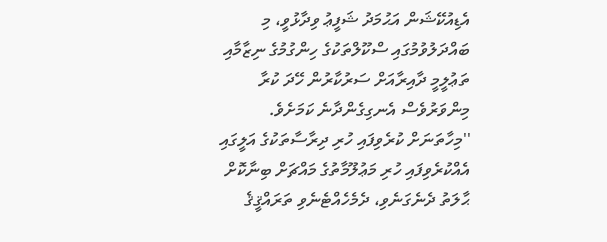އެޑިއުކޭޝަން އަޙުމަދު ޝަފީޢު ވިދާޅުވީ، މި ބައްދަލުވުމުގައި ސްކޫލްތަކުގެ ހިންގުމުގެ ނިޒާމާއި ތަޢުލީމީ ދާއިރާއަށް ސަރުކާރުން ހޭދަ ކުރާ މިންވަރުވެސް އެނގިގެންދާނެ ކަމަށެވެ.
''މިހާތަނަށް ކުރެވިފައި ހުރި ދިރާސާތަކުގެ އަލީގައި އެއްކުރެވިފައި ހުރި މަޢުލޫމާތުގެ މައްޗަށް ބިނާކޮށް ޙާލަތު ދެނެގަނެވި، ދެމެހެއްޓެނެވި ތަރައްޤީޤެ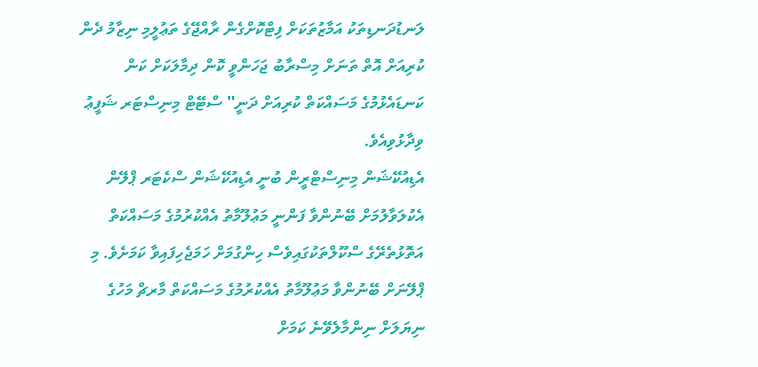ލަނޑުދަނޑިތަކު އަމާޒުތަކަށް ފިޓްކޮށްގެން ރާއްޖޭގެ ތަޢުލީމި ނިޒާމު ދެން ކުރިއަށް އޮތް ތަނަށް މިސްރާބު ޖަހަންވީ ކޮން ދިމާލަކަށް ކަން ކަނޑައެޅުމުގެ މަސައްކަތް ކުރިއަށް ދަނީ'' ސްޓޭޓް މިނިސްޓަރ ޝަފީޢު ވިދާޅުވިއެވެ.
އެޑިއުކޭޝަން މިނިސްޓްރީން ބުނީ އެޑިއުކޭޝަން ސްކެޓަރ ޕްލޭން އެކުލަވާލުމަށް ބޭނުންވާ ފަންނީ މަޢުލޫމާތު އެއްކުރުމުގެ މަސައްކަތް އަތޮޅުތެރޭގެ ސްކޫލްތަކުގައިވެސް ހިންގުމަށް ހަމަޖެހިފައިވާ ކަމަށެވެ. މި ޕްލޭނަށް ބޭނުންވާ މަޢުލޫމާތު އެއްކުރުމުގެ މަސައްކަތް މާރޗް މަހުގެ ނިޔަލަށް ނިންމާލެވޭނެ ކަމަށް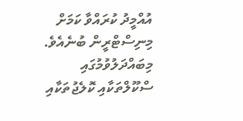އުއްމީދު ކުރައްވާ ކަމަށް މިނިސްޓްރީން ބުނެއެވެ. މިބައްދަލުވުމުގައި ސްކޫލްތަކާއި ކޮލެޖުތަކާއި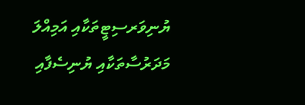ޔުނިވަރސިޓީތަކާއި އަމިއްލަ މަދަރުސާތަކާއި ޔުނިސެފާއި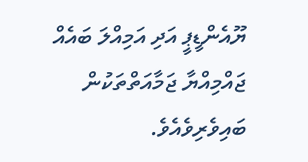ޔޫއެންޑީޕީ އަދި އަމިއްލަ ބައެއް ޖައްމިއްޔާ ޖަމާއަތްތަކުން ބައިވެރިވެއެވެ.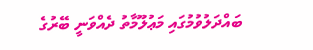ބައްދަލުވުމުގައި މަޢުލޫމާތު ދެއްވަނީ ބޭރުގެ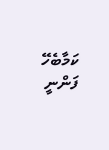ކަމާބެހޭ ފަންނީ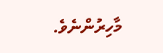މާހިރުންނެވެ.